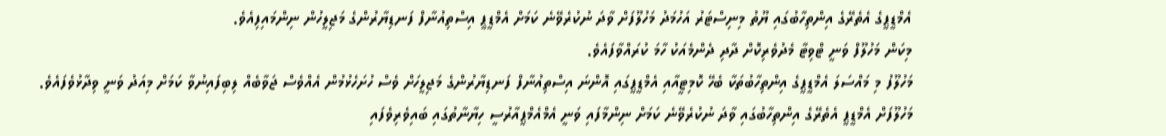އެމްޑީޕީގެ އެތެރޭގެ އިންތިހާބުގައި ޔޫތު މިނިސްޓަރު އަހުމަދު މަހުލޫފަށް ވާދަ ނުކުރެވޭނެ ކަމަށް އެމްޑީޕީ އިސްތިއުނާފް ފަނޑިޔާރުންގެ މަޖިލީހުން ނިންމައިފިއެވެ.
މިކަން މަހުލޫފް ވަނީ ޓްވިޓާ މެދުވެރިކޮށް ދާދި ދެންމެއަކު ހާމަ ކުރައްވާފައެވެ.
މަހުލޫފު މި މައްސަލަ އެމްޑީޕީގެ އިންތިހާބުތަކާ ބެހޭ ކޮމިޓީއާއި އެމްޑީޕީގައި އޮންނަ އިސްތިއުނާފް ފަނޑިޔާރުންގެ މަޖިލީހަށް ވެސް ހުށަހެޅުމުން އެއްވެސް ޖަވާބެއް ލިބިފައިނުވާ ކަމަށް މިއަދު ވަނީ ވިދާޅުވެފައެވެ.
މަހުލޫފަށް އެމްޑީޕީ އެތެރޭގެ އިންތިހާބުގައި ވާދަ ނުކުރެވޭނެ ކަމަށް ނިންމާފައި ވަނީ އެމްއެމްޕީއާރުސީ ހިޔާނާތުގައި ބައިވެރިވެފައި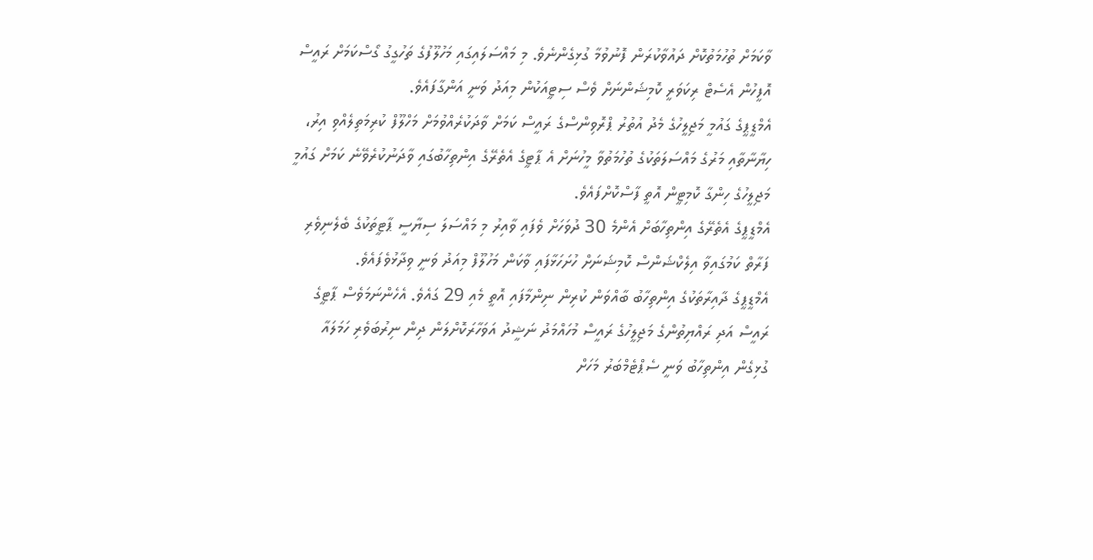ވާކަމަށް ތުހުމަތުކޮށް ދައުވާކުރަން ފޮނުވުމާ ގުޅިގެންނެވެ. މި މައްސަލައިގައި މަހުލޫފުގެ ތަހުގީގު ގޯސްކަމަށް ރައީސް އޮފީހުން އެސެޓް ރިކަވަރީ ކޮމިޝަންނަށް ވެސް ސިޓީއަކުން މިއަދު ވަނީ އަންގާފައެވެ.
އެމްޑީޕީގެ ގައުމީ މަޖިލީހުގެ މެދު އުތުރު ޕްރޮވިންސްގެ ރައީސް ކަމަށް ވާދަކުރެއްވުމަށް މަހްލޫފް ކުރިމަތިލެއްވި އިރު، ހިޔާނާތާއި މަރުގެ މައްސަލަތަކުގެ ތުހުމަތުވާ މީހުނަށް އެ ޕާޓީގެ އެތެރޭގެ އިންތިހާބުގައި ވާދަނުކުރެވޭނެ ކަމަށް ގައުމީ މަޖިލީހުގެ ހިންގާ ކޮމިޓީން އޮތީ ފާސްކޮށްފައެވެ.
އެމްޑީޕީގެ އެތެރޭގެ އިންތިހާބަށް އެންމެ 30 ދުވަހަށް ވެފައި ވާއިރު މި މައްސަލަ ސިޔާސީ ޕާޓީތަކުގެ ބެލެނިވެރި ފަރާތް ކަމުގައިވާ އިލެކްޝަންސް ކޮމިޝަނަށް ހުށަހަޅާފައި ވާކަން މަހުލޫފް މިއަދު ވަނީ ވިދާޅުވެފައެވެ.
އެމްޑީޕީގެ ދާއިރާތަކުގެ އިންތިހާބު ބާއްވަން ކުރިން ނިންމާފައި އޮތީ މެއި 29 ގައެވެ. އެހެންނަމަވެސް ޕާޓީގެ ރައީސް އަދި ރައްޔިތުންގެ މަޖިލީހުގެ ރައީސް މުހައްމަދު ނަޝީދު އަވަހާރަކޮށްލަން ދިން ނިރުބަވެރި ހަމަލައާ ގުޅިގެން އިންތިހާބު ވަނީ ސެޕްޓެމްބަރު މަހަށް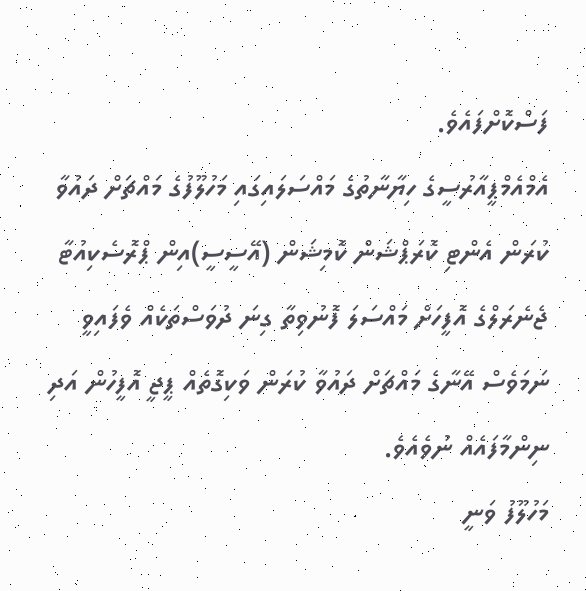ފަސްކޮށްފައެވެ.
އެމްއެމްޕީއާރުސީގެ ހިޔާނާތުގެ މައްސަލައިގައި މަހުލޫފުގެ މައްޗަށް ދައުވާ ކުރަން އެންޓި ކޮރަޕްޝަން ކޮމިޝަން (އޭސީސީ)އިން ޕްރޮސެކިއުޓާ ޖެނެރަލްގެ އޮފީހަށް މައްސަލަ ފޮނުވިތާ ގިނަ ދުވަސްތަކެއް ވެފައިވީ ނަމަވެސް އޭނާގެ މައްޗަށް ދައުވާ ކުރަން ވަކިގޮތެއް ޕީޖީ އޮފީހުން އަދި ނިންމާފައެއް ނުވެއެވެ.
މަހުލޫފު ވަނީ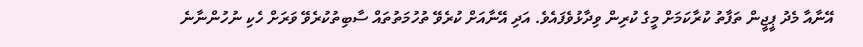އޭނާއާ މެދު ޕީޖީން ތަފާތު ކުރާކަމަށް މީގެ ކުރިން ވިދާޅުވެފައެވެ. އަދި އޭނާއަށް ކުރެވޭ ތުހުމަތުތައް ސާބިތުކުރެވޭ ވަރަށް ހެކި ނުހުންނާނެ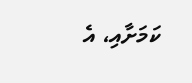ކަމަށާއި، އެ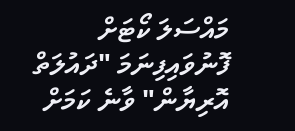މައްސަލަ ކޯޓަށް ފޮނުވައިފިނަމަ "ދައުލަތް އޮރިޔާން" ވާނެ ކަމަށް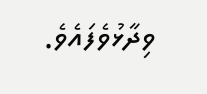ވިދާޅުވެފައެވެ.